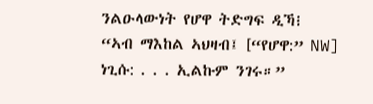ንልዑላውነት የሆዋ ትድግፍ ዲኻ፧
“ኣብ ማእከል ኣህዛብ፤ [“የሆዋ:” NW] ነጊሱ: . . . ኢልኩም ንገሩ።”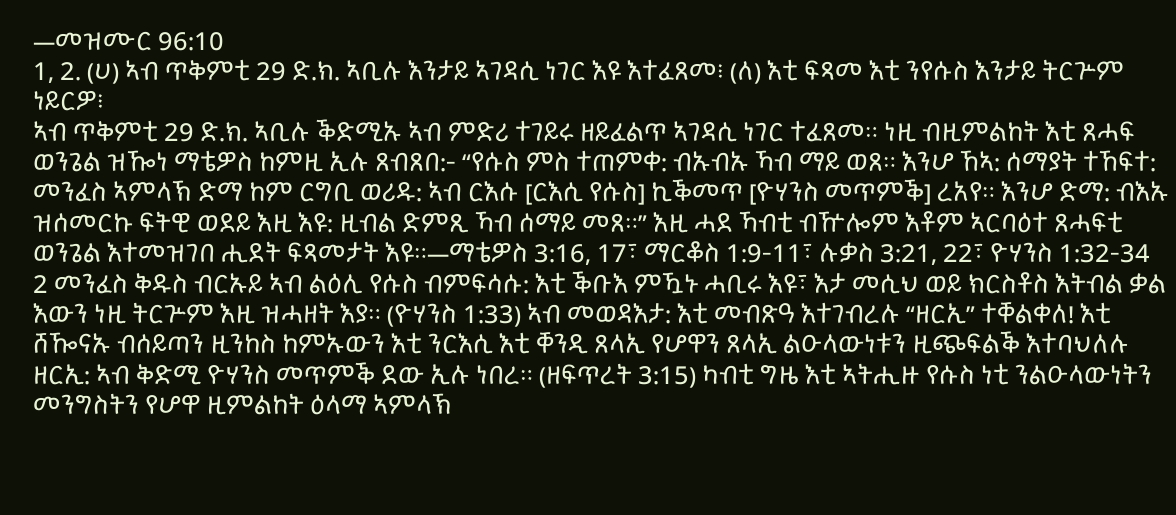—መዝሙር 96:10
1, 2. (ሀ) ኣብ ጥቅምቲ 29 ድ.ክ. ኣቢሉ እንታይ ኣገዳሲ ነገር እዩ እተፈጸመ፧ (ለ) እቲ ፍጻመ እቲ ንየሱስ እንታይ ትርጕም ነይርዎ፧
ኣብ ጥቅምቲ 29 ድ.ክ. ኣቢሉ ቕድሚኡ ኣብ ምድሪ ተገይሩ ዘይፈልጥ ኣገዳሲ ነገር ተፈጸመ። ነዚ ብዚምልከት እቲ ጸሓፍ ወንጌል ዝዀነ ማቴዎስ ከምዚ ኢሉ ጸብጸበ:- “የሱስ ምስ ተጠምቀ: ብኡብኡ ኻብ ማይ ወጸ። እንሆ ኸኣ: ሰማያት ተኸፍተ: መንፈስ ኣምላኽ ድማ ከም ርግቢ ወሪዱ: ኣብ ርእሱ [ርእሲ የሱስ] ኪቕመጥ [ዮሃንስ መጥምቕ] ረአየ። እንሆ ድማ: ብእኡ ዝሰመርኩ ፍትዊ ወደይ እዚ እዩ: ዚብል ድምጺ ኻብ ሰማይ መጸ።” እዚ ሓደ ኻብቲ ብዅሎም እቶም ኣርባዕተ ጸሓፍቲ ወንጌል እተመዝገበ ሒደት ፍጻመታት እዩ።—ማቴዎስ 3:16, 17፣ ማርቆስ 1:9-11፣ ሉቃስ 3:21, 22፣ ዮሃንስ 1:32-34
2 መንፈስ ቅዱስ ብርኡይ ኣብ ልዕሊ የሱስ ብምፍሳሱ: እቲ ቕቡእ ምዃኑ ሓቢሩ እዩ፣ እታ መሲህ ወይ ክርስቶስ እትብል ቃል እውን ነዚ ትርጕም እዚ ዝሓዘት እያ። (ዮሃንስ 1:33) ኣብ መወዳእታ: እቲ መብጽዓ እተገብረሉ “ዘርኢ” ተቐልቀለ! እቲ ሸዀናኡ ብሰይጣን ዚንከስ ከምኡውን እቲ ንርእሲ እቲ ቐንዲ ጸላኢ የሆዋን ጸላኢ ልዑላውነቱን ዚጭፍልቕ እተባህለሉ ዘርኢ: ኣብ ቅድሚ ዮሃንስ መጥምቕ ደው ኢሉ ነበረ። (ዘፍጥረት 3:15) ካብቲ ግዜ እቲ ኣትሒዙ የሱስ ነቲ ንልዑላውነትን መንግስትን የሆዋ ዚምልከት ዕላማ ኣምላኽ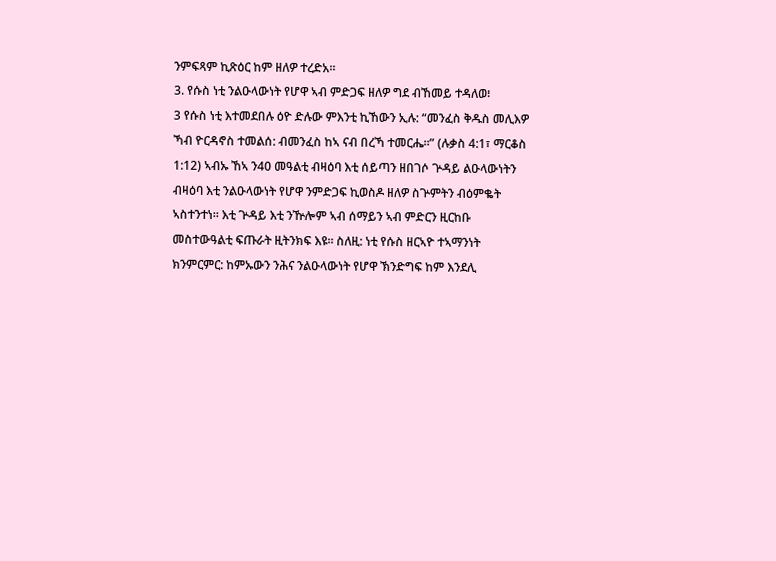ንምፍጻም ኪጽዕር ከም ዘለዎ ተረድአ።
3. የሱስ ነቲ ንልዑላውነት የሆዋ ኣብ ምድጋፍ ዘለዎ ግደ ብኸመይ ተዳለወ፧
3 የሱስ ነቲ እተመደበሉ ዕዮ ድሉው ምእንቲ ኪኸውን ኢሉ: “መንፈስ ቅዱስ መሊእዎ ኻብ ዮርዳኖስ ተመልሰ: ብመንፈስ ከኣ ናብ በረኻ ተመርሔ።” (ሉቃስ 4:1፣ ማርቆስ 1:12) ኣብኡ ኸኣ ን40 መዓልቲ ብዛዕባ እቲ ሰይጣን ዘበገሶ ጕዳይ ልዑላውነትን ብዛዕባ እቲ ንልዑላውነት የሆዋ ንምድጋፍ ኪወስዶ ዘለዎ ስጕምትን ብዕምቈት ኣስተንተነ። እቲ ጕዳይ እቲ ንዅሎም ኣብ ሰማይን ኣብ ምድርን ዚርከቡ መስተውዓልቲ ፍጡራት ዚትንክፍ እዩ። ስለዚ: ነቲ የሱስ ዘርኣዮ ተኣማንነት ክንምርምር: ከምኡውን ንሕና ንልዑላውነት የሆዋ ኽንድግፍ ከም እንደሊ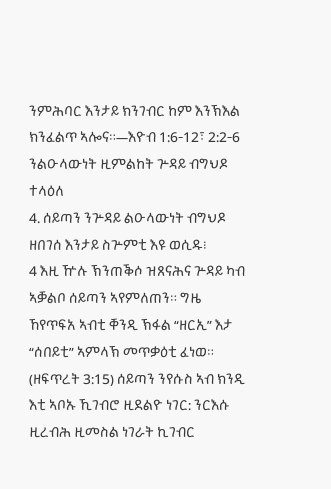ንምሕባር እንታይ ክንገብር ከም እንኽእል ክንፈልጥ ኣሎና።—እዮብ 1:6-12፣ 2:2-6
ንልዑላውነት ዚምልከት ጕዳይ ብግህዶ ተላዕለ
4. ሰይጣን ንጕዳይ ልዑላውነት ብግህዶ ዘበገሰ እንታይ ስጕምቲ እዩ ወሲዱ፧
4 እዚ ዅሉ ኽንጠቕሶ ዝጸናሕና ጕዳይ ካብ ኣቓልቦ ሰይጣን ኣየምለጠን። ግዜ ኸየጥፍአ ኣብቲ ቐንዲ ኽፋል “ዘርኢ” እታ “ሰበይቲ” ኣምላኽ መጥቃዕቲ ፈነወ። (ዘፍጥረት 3:15) ሰይጣን ንየሱስ ኣብ ክንዲ እቲ ኣቦኡ ኺገብሮ ዚደልዮ ነገር: ንርእሱ ዚረብሕ ዚመስል ነገራት ኪገብር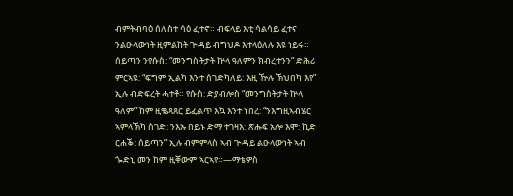ብምትብባዕ ሰለስተ ሳዕ ፈተኖ። ብፍላይ እቲ ሳልሳይ ፈተና ንልዑላውነት ዚምልከት ጕዳይ ብግህዶ እተላዕለሉ እዩ ነይሩ። ሰይጣን ንየሱስ: “መንግስትታት ኵላ ዓለምን ክብረተንን” ድሕሪ ምርኣዩ: “ፍግም ኢልካ እንተ ሰገድካለይ: እዚ ዅሉ ኽህበካ እየ” ኢሉ ብድፍረት ሓተቶ። የሱስ: ድያብሎስ “መንግስትታት ኵላ ዓለም” ከም ዚቈጻጸር ይፈልጥ እኳ እንተ ነበረ: “ንእግዚኣብሄር ኣምላኽካ ስገድ: ንእኡ በይኑ ድማ ተገዛእ: ጽሑፍ አሎ እሞ: ኪድ ርሐቕ: ሰይጣን” ኢሉ ብምምላስ ኣብ ጕዳይ ልዑላውነት ኣብ ጐድኒ መን ከም ዚቐውም ኣርኣየ።—ማቴዎስ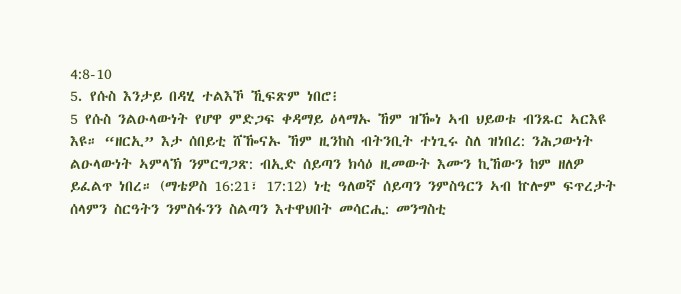4:8-10
5. የሱስ እንታይ በዳሂ ተልእኾ ኺፍጽም ነበሮ፧
5 የሱስ ንልዑላውነት የሆዋ ምድጋፍ ቀዳማይ ዕላማኡ ኸም ዝዀነ ኣብ ህይወቱ ብንጹር ኣርእዩ እዩ። “ዘርኢ” እታ ሰበይቲ ሸዀናኡ ኸም ዚንከስ ብትንቢት ተነጊሩ ስለ ዝነበረ: ንሕጋውነት ልዑላውነት ኣምላኽ ንምርግጋጽ: ብኢድ ሰይጣን ክሳዕ ዚመውት እሙን ኪኸውን ከም ዘለዎ ይፈልጥ ነበረ። (ማቴዎስ 16:21፣ 17:12) ነቲ ዓለወኛ ሰይጣን ንምስዓርን ኣብ ኵሎም ፍጥረታት ሰላምን ስርዓትን ንምስፋንን ስልጣን እተዋህበት መሳርሒ: መንግስቲ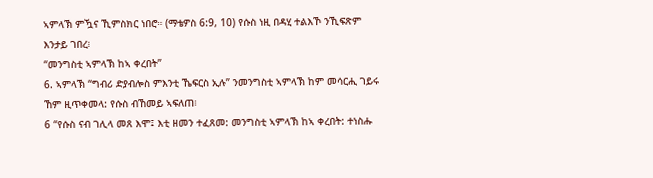ኣምላኽ ምዃና ኺምስክር ነበሮ። (ማቴዎስ 6:9, 10) የሱስ ነዚ በዳሂ ተልእኾ ንኺፍጽም እንታይ ገበረ፧
“መንግስቲ ኣምላኽ ከኣ ቀረበት”
6. ኣምላኽ “ግብሪ ድያብሎስ ምእንቲ ኼፍርስ ኢሉ” ንመንግስቲ ኣምላኽ ከም መሳርሒ ገይሩ ኸም ዚጥቀመላ: የሱስ ብኸመይ ኣፍለጠ፧
6 “የሱስ ናብ ገሊላ መጸ እሞ፤ እቲ ዘመን ተፈጸመ: መንግስቲ ኣምላኽ ከኣ ቀረበት: ተነስሑ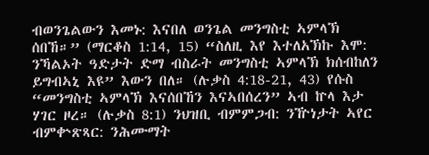ብወንጌልውን እመኑ: እናበለ ወንጌል መንግስቲ ኣምላኽ ሰበኸ።” (ማርቆስ 1:14, 15) “ስለዚ እየ እተለአኽኩ እሞ: ንኻልኦት ዓድታት ድማ ብስራት መንግስቲ ኣምላኽ ክሰብከለን ይግብኣኒ እዩ” እውን በለ። (ሉቃስ 4:18-21, 43) የሱስ “መንግስቲ ኣምላኽ እናሰበኸን እናኣበሰረን” ኣብ ኵላ እታ ሃገር ዞረ። (ሉቃስ 8:1) ንህዝቢ ብምምጋብ: ንዅነታት ኣየር ብምቍጽጻር: ንሕሙማት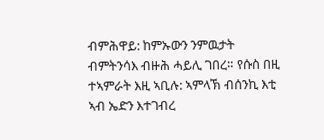ብምሕዋይ: ከምኡውን ንምዉታት ብምትንሳእ ብዙሕ ሓይሊ ገበረ። የሱስ በዚ ተኣምራት እዚ ኣቢሉ: ኣምላኽ ብሰንኪ እቲ ኣብ ኤድን እተገብረ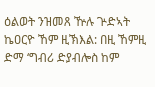ዕልወት ንዝመጸ ዅሉ ጕድኣት ኬዐርዮ ኸም ዚኽእል: በዚ ኸምዚ ድማ ‘ግብሪ ድያብሎስ ከም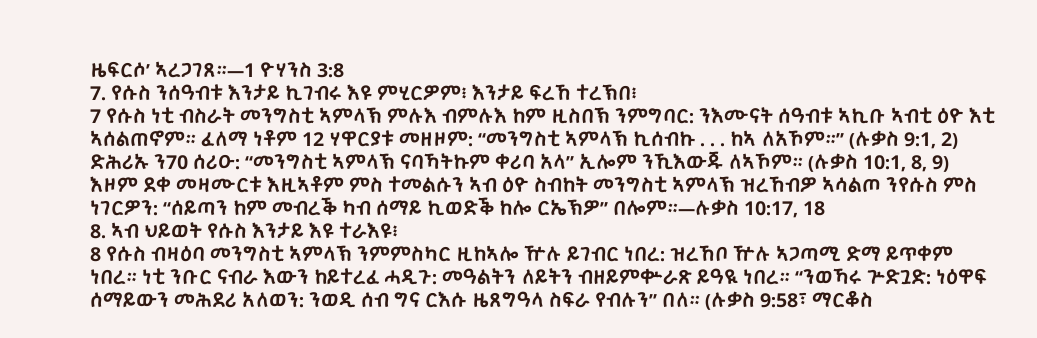ዜፍርሶ’ ኣረጋገጸ።—1 ዮሃንስ 3:8
7. የሱስ ንሰዓብቱ እንታይ ኪገብሩ እዩ ምሂርዎም፧ እንታይ ፍረኸ ተረኽበ፧
7 የሱስ ነቲ ብስራት መንግስቲ ኣምላኽ ምሉእ ብምሉእ ከም ዚስበኽ ንምግባር: ንእሙናት ሰዓብቱ ኣኪቡ ኣብቲ ዕዮ እቲ ኣሰልጠኖም። ፈለማ ነቶም 12 ሃዋርያቱ መዘዞም: “መንግስቲ ኣምላኽ ኪሰብኩ . . . ከኣ ለአኾም።” (ሉቃስ 9:1, 2) ድሕሪኡ ን70 ሰሪዑ: “መንግስቲ ኣምላኽ ናባኻትኩም ቀሪባ አላ” ኢሎም ንኺእውጁ ለኣኾም። (ሉቃስ 10:1, 8, 9) እዞም ደቀ መዛሙርቱ እዚኣቶም ምስ ተመልሱን ኣብ ዕዮ ስብከት መንግስቲ ኣምላኽ ዝረኸብዎ ኣሳልጦ ንየሱስ ምስ ነገርዎን: “ሰይጣን ከም መብረቕ ካብ ሰማይ ኪወድቕ ከሎ ርኤኽዎ” በሎም።—ሉቃስ 10:17, 18
8. ኣብ ህይወት የሱስ እንታይ እዩ ተራእዩ፧
8 የሱስ ብዛዕባ መንግስቲ ኣምላኽ ንምምስካር ዚከኣሎ ዅሉ ይገብር ነበረ: ዝረኸቦ ዅሉ ኣጋጣሚ ድማ ይጥቀም ነበረ። ነቲ ንቡር ናብራ እውን ከይተረፈ ሓዲጉ: መዓልትን ለይትን ብዘይምቍራጽ ይዓዪ ነበረ። “ንወኻሩ ጕድጓድ: ነዕዋፍ ሰማይውን መሕደሪ አለወን: ንወዲ ሰብ ግና ርእሱ ዜጸግዓላ ስፍራ የብሉን” በለ። (ሉቃስ 9:58፣ ማርቆስ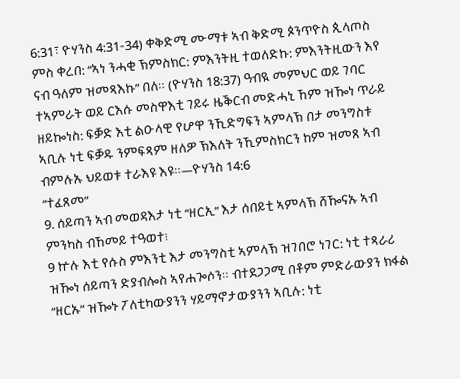6:31፣ ዮሃንስ 4:31-34) ቀቅድሚ ሙማቱ ኣብ ቅድሚ ጶንጥዮስ ጲላጦስ ምስ ቀረበ: “ኣነ ንሓቂ ኽምስክር: ምእንትዚ ተወለድኩ: ምእንትዚውን እየ ናብ ዓለም ዝመጻእኩ” በለ። (ዮሃንስ 18:37) ዓብዪ መምህር ወይ ገባር ተኣምራት ወይ ርእሱ መስዋእቲ ገይሩ ዜቕርብ መድሓኒ ኸም ዝዀነ ጥራይ ዘይኰነስ: ፍቓድ እቲ ልዑላዊ የሆዋ ንኺድግፍን ኣምላኽ በታ መንግስቱ ኣቢሉ ነቲ ፍቓዱ ንምፍጻም ዘለዎ ኽእለት ንኺምስክርን ከም ዝመጸ ኣብ ብምሉኡ ህይወቱ ተራእዩ እዩ።—ዮሃንስ 14:6
“ተፈጸመ”
9. ሰይጣን ኣብ መወዳእታ ነቲ “ዘርኢ” እታ ሰበይቲ ኣምላኽ ሸዀናኡ ኣብ ምንካስ ብኸመይ ተዓወተ፧
9 ኵሉ እቲ የሱስ ምእንቲ እታ መንግስቲ ኣምላኽ ዝገበሮ ነገር: ነቲ ተጻራሪ ዝዀነ ሰይጣን ድያብሎስ ኣየሐጐሶን። ብተደጋጋሚ በቶም ምድራውያን ክፋል “ዘርኡ” ዝዀኑ ፖለቲካውያንን ሃይማኖታውያንን ኣቢሉ: ነቲ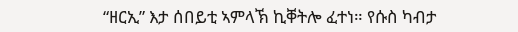“ዘርኢ” እታ ሰበይቲ ኣምላኽ ኪቐትሎ ፈተነ። የሱስ ካብታ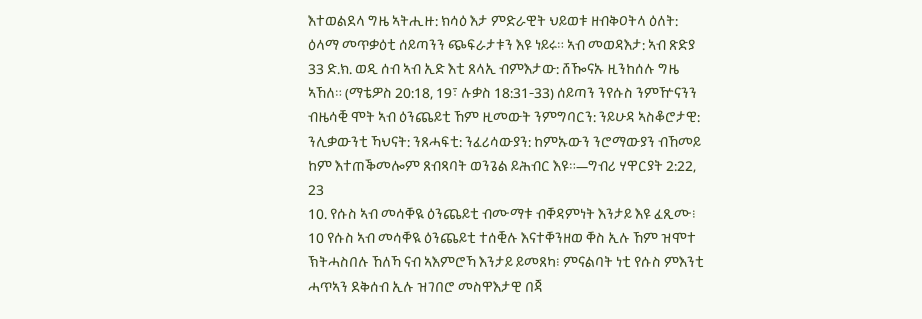እተወልደላ ግዜ ኣትሒዙ: ክሳዕ እታ ምድራዊት ህይወቱ ዘብቅዐትላ ዕለት: ዕላማ መጥቃዕቲ ሰይጣንን ጭፍራታቱን እዩ ነይሩ። ኣብ መወዳእታ: ኣብ ጽድያ 33 ድ.ክ. ወዲ ሰብ ኣብ ኢድ እቲ ጸላኢ ብምእታው: ሸዀናኡ ዚንከሰሉ ግዜ ኣኸለ። (ማቴዎስ 20:18, 19፣ ሉቃስ 18:31-33) ሰይጣን ንየሱስ ንምዅናንን ብዜሳቒ ሞት ኣብ ዕንጨይቲ ኸም ዚመውት ንምግባርን: ንይሁዳ ኣስቆሮታዊ: ንሊቃውንቲ ኻህናት: ንጸሓፍቲ: ንፈሪሳውያን: ከምኡውን ንሮማውያን ብኸመይ ከም እተጠቕመሎም ጸብጻባት ወንጌል ይሕብር እዩ።—ግብሪ ሃዋርያት 2:22, 23
10. የሱስ ኣብ መሳቐዪ ዕንጨይቲ ብሙማቱ ብቐዳምነት እንታይ እዩ ፈጺሙ፧
10 የሱስ ኣብ መሳቐዪ ዕንጨይቲ ተሰቒሉ እናተቐንዘወ ቐስ ኢሉ ኸም ዝሞተ ኽትሓስበሉ ኸለኻ ናብ ኣእምሮኻ እንታይ ይመጸካ፧ ምናልባት ነቲ የሱስ ምእንቲ ሓጥኣን ደቅሰብ ኢሉ ዝገበሮ መስዋእታዊ በጃ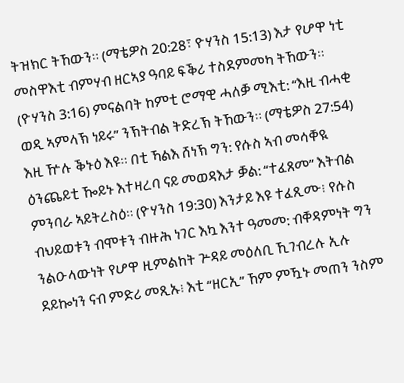ትዝክር ትኸውን። (ማቴዎስ 20:28፣ ዮሃንስ 15:13) እታ የሆዋ ነቲ መስዋእቲ ብምሃብ ዘርኣያ ዓባይ ፍቕሪ ተስደምመካ ትኸውን። (ዮሃንስ 3:16) ምናልባት ከምቲ ሮማዊ ሓለቓ ሚእቲ: “እዚ ብሓቂ ወዲ ኣምላኽ ነይሩ” ንኽትብል ትድረኽ ትኸውን። (ማቴዎስ 27:54) እዚ ዅሉ ቕኑዕ እዩ። በቲ ኻልእ ሸነኽ ግን: የሱስ ኣብ መሳቐዪ ዕንጨይቲ ዀይኑ እተዛረባ ናይ መወዳእታ ቓል: “ተፈጸመ” እትብል ምንባራ ኣይትረስዕ። (ዮሃንስ 19:30) እንታይ እዩ ተፈጺሙ፧ የሱስ ብህይወቱን ብሞቱን ብዙሕ ነገር እኳ እንተ ዓመመ: ብቐዳምነት ግን ንልዑላውነት የሆዋ ዚምልከት ጕዳይ መዕለቢ ኺገብረሉ ኢሉ ደይኰነን ናብ ምድሪ መጺኡ፧ እቲ “ዘርኢ” ኸም ምዃኑ መጠን ንስም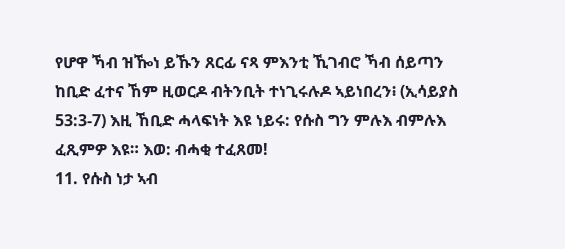የሆዋ ኻብ ዝዀነ ይኹን ጸርፊ ናጻ ምእንቲ ኺገብሮ ኻብ ሰይጣን ከቢድ ፈተና ኸም ዚወርዶ ብትንቢት ተነጊሩሉዶ ኣይነበረን፧ (ኢሳይያስ 53:3-7) እዚ ኸቢድ ሓላፍነት እዩ ነይሩ: የሱስ ግን ምሉእ ብምሉእ ፈጺምዎ እዩ። እወ: ብሓቂ ተፈጸመ!
11. የሱስ ነታ ኣብ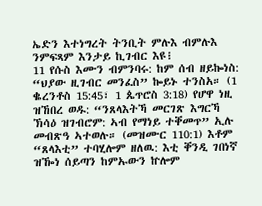ኤድን እተነግረት ትንቢት ምሉእ ብምሉእ ንምፍጻም እንታይ ኪገብር እዩ፧
11 የሱስ እሙን ብምንባሩ: ከም ሰብ ዘይኰነስ: “ህያው ዚገብር መንፈስ” ኰይኑ ተንስአ። (1 ቈረንቶስ 15:45፣ 1 ጴጥሮስ 3:18) የሆዋ ነዚ ዝኸበረ ወዱ: “ንጸላእትኻ መርገጽ እግርኻ ኽሳዕ ዝገብሮም: ኣብ የማነይ ተቐመጥ” ኢሉ መብጽዓ ኣተወሉ። (መዝሙር 110:1) እቶም “ጸላእቲ” ተባሂሎም ዘለዉ: እቲ ቐንዲ ገበነኛ ዝዀነ ሰይጣን ከምኡውን ኵሎም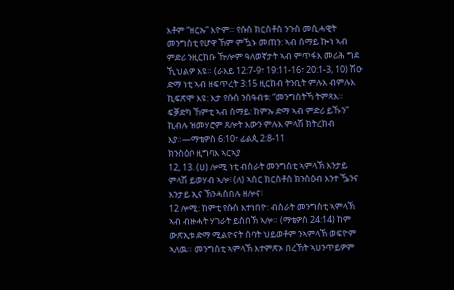እቶም “ዘርኡ” እዮም። የሱስ ክርስቶስ ንጉስ መሲሓዊት መንግስቲ የሆዋ ኸም ምዃኑ መጠን: ኣብ ሰማይ ኰነ ኣብ ምድሪ ንዚርከቡ ዅሎም ዓለወኛታት ኣብ ምጥፋእ መሪሕ ግደ ኺህልዎ እዩ። (ራእይ 12:7-9፣ 19:11-16፣ 20:1-3, 10) ሽዑ ድማ ነቲ ኣብ ዘፍጥረት 3:15 ዚርከብ ትንቢት ምሉእ ብምሉእ ኪፍጽሞ እዩ: እታ የሱስ ንሰዓብቱ: “መንግስትኻ ትምጻእ። ፍቓድካ ኸምቲ ኣብ ሰማይ: ከምኡ ድማ ኣብ ምድሪ ይኹን” ኪብሉ ዝመሃሮም ጸሎት እውን ምሉእ ምላሽ ክትረከብ እያ።—ማቴዎስ 6:10፣ ፊልጲ 2:8-11
ክንስዕቦ ዚግባእ ኣርኣያ
12, 13. (ሀ) ሎሚ ነቲ ብስራት መንግስቲ ኣምላኽ እንታይ ምላሽ ይወሃብ ኣሎ፧ (ለ) ኣሰር ክርስቶስ ክንስዕብ እንተ ዄንና እንታይ ኢና ኽንሓስበሉ ዘሎና፧
12 ሎሚ: ከምቲ የሱስ እተነበዮ: ብስራት መንግስቲ ኣምላኽ ኣብ ብዙሓት ሃገራት ይስበኽ ኣሎ። (ማቴዎስ 24:14) ከም ውጽኢቱ ድማ ሚልዮናት ሰባት ህይወቶም ንኣምላኽ ወፍዮም ኣለዉ። መንግስቲ ኣምላኽ እተምጽኦ በረኸት ኣሀንጥይዎም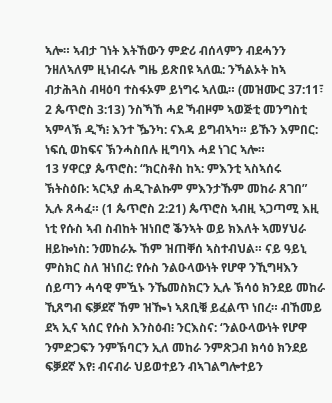ኣሎ። ኣብታ ገነት እትኸውን ምድሪ ብሰላምን ብደሓንን ንዘለኣለም ዚነብሩሉ ግዜ ይጽበዩ ኣለዉ: ንኻልኦት ከኣ ብታሕጓስ ብዛዕባ ተስፋኦም ይነግሩ ኣለዉ። (መዝሙር 37:11፣ 2 ጴጥሮስ 3:13) ንስኻኸ ሓደ ኻብዞም ኣወጅቲ መንግስቲ ኣምላኽ ዲኻ፧ እንተ ዄንካ: ናእዳ ይግብኣካ። ይኹን እምበር: ነፍሲ ወከፍና ኽንሓስበሉ ዚግባእ ሓደ ነገር ኣሎ።
13 ሃዋርያ ጴጥሮስ: “ክርስቶስ ከኣ: ምእንቲ ኣስኣሰሩ ኽትስዕቡ: ኣርኣያ ሐዲጉልኩም ምእንታኹም መከራ ጸገበ” ኢሉ ጸሓፈ። (1 ጴጥሮስ 2:21) ጴጥሮስ ኣብዚ ኣጋጣሚ እዚ ነቲ የሱስ ኣብ ስብከት ዝነበሮ ቕንኣት ወይ ክእለት ኣመሃህራ ዘይኰነስ: ንመከራኡ ኸም ዝጠቐሰ ኣስተብህል። ናይ ዓይኒ ምስክር ስለ ዝነበረ: የሱስ ንልዑላውነት የሆዋ ንኺግዛእን ሰይጣን ሓሳዊ ምዃኑ ንኼመስክርን ኢሉ ኽሳዕ ክንደይ መከራ ኺጸግብ ፍቓደኛ ኸም ዝዀነ ኣጸቢቑ ይፈልጥ ነበረ። ብኸመይ ደኣ ኢና ኣሰር የሱስ እንስዕብ፧ ንርእስና: ‘ንልዑላውነት የሆዋ ንምድጋፍን ንምኽባርን ኢለ መከራ ንምጽጋብ ክሳዕ ክንደይ ፍቓደኛ እየ፧ ብናብራ ህይወተይን ብኣገልግሎተይን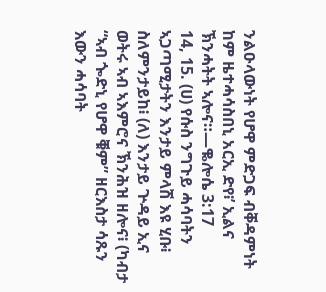ንልዑላውነት የሆዋ ምድጋፍ ብቐዳምነት ከም ዜተሓሳስበኒ አርኢ ድየ፧’ ኢልና ኽንሓትት ኣሎና።—ቈሎሴ 3:17
14, 15. (ሀ) የሱስ ንግጉይ ሓሳባትን ኣጋጣሚታትን እንታይ ምላሽ እዩ ሂቡ፧ ስለምንታይከ፧ (ለ) እንታይ ጕዳይ ኢና ወትሩ ኣብ ኣእምሮና ኽንሕዝ ዘሎና፧ (ካብታ “ኣብ ጐድኒ የሆዋ ቑም” ዘርእስታ ሳጹን እውን ሓሳባት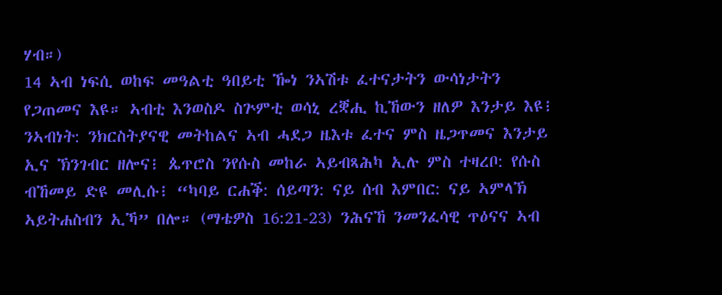ሃብ።)
14 ኣብ ነፍሲ ወከፍ መዓልቲ ዓበይቲ ዀነ ንኣሽቱ ፈተናታትን ውሳነታትን የጋጠመና እዩ። ኣብቲ እንወስዶ ስጕምቲ ወሳኒ ረቛሒ ኪኸውን ዘለዎ እንታይ እዩ፧ ንኣብነት: ንክርስትያናዊ መትከልና ኣብ ሓደጋ ዜእቱ ፈተና ምስ ዜጋጥመና እንታይ ኢና ኽንገብር ዘሎና፧ ጴጥሮስ ንየሱስ መከራ ኣይብጻሕካ ኢሉ ምስ ተዛረቦ: የሱስ ብኸመይ ድዩ መሊሱ፧ “ካባይ ርሐቕ: ሰይጣን: ናይ ሰብ እምበር: ናይ ኣምላኽ ኣይትሐስብን ኢኻ” በሎ። (ማቴዎስ 16:21-23) ንሕናኸ ንመንፈሳዊ ጥዕናና ኣብ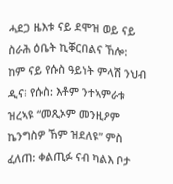ሓደጋ ዜእቱ ናይ ደሞዝ ወይ ናይ ስራሕ ዕቤት ኪቐርበልና ኸሎ: ከም ናይ የሱስ ዓይነት ምላሽ ንህብ ዲና፧ የሱስ: እቶም ንተኣምራቱ ዝረኣዩ “መጺኦም መንዚዖም ኬንግስዎ ኸም ዝደለዩ” ምስ ፈለጠ: ቀልጢፉ ናብ ካልእ ቦታ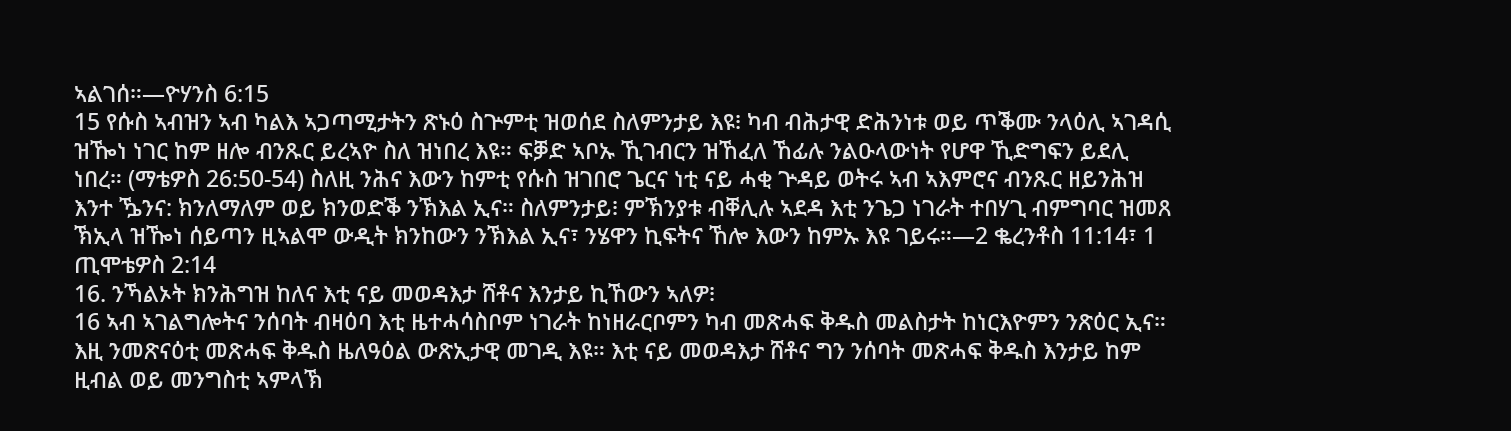ኣልገሰ።—ዮሃንስ 6:15
15 የሱስ ኣብዝን ኣብ ካልእ ኣጋጣሚታትን ጽኑዕ ስጕምቲ ዝወሰደ ስለምንታይ እዩ፧ ካብ ብሕታዊ ድሕንነቱ ወይ ጥቕሙ ንላዕሊ ኣገዳሲ ዝዀነ ነገር ከም ዘሎ ብንጹር ይረኣዮ ስለ ዝነበረ እዩ። ፍቓድ ኣቦኡ ኺገብርን ዝኸፈለ ኸፊሉ ንልዑላውነት የሆዋ ኺድግፍን ይደሊ ነበረ። (ማቴዎስ 26:50-54) ስለዚ ንሕና እውን ከምቲ የሱስ ዝገበሮ ጌርና ነቲ ናይ ሓቂ ጕዳይ ወትሩ ኣብ ኣእምሮና ብንጹር ዘይንሕዝ እንተ ዄንና: ክንለማለም ወይ ክንወድቕ ንኽእል ኢና። ስለምንታይ፧ ምኽንያቱ ብቐሊሉ ኣደዳ እቲ ንጌጋ ነገራት ተበሃጊ ብምግባር ዝመጸ ኽኢላ ዝዀነ ሰይጣን ዚኣልሞ ውዲት ክንከውን ንኽእል ኢና፣ ንሄዋን ኪፍትና ኸሎ እውን ከምኡ እዩ ገይሩ።—2 ቈረንቶስ 11:14፣ 1 ጢሞቴዎስ 2:14
16. ንኻልኦት ክንሕግዝ ከለና እቲ ናይ መወዳእታ ሸቶና እንታይ ኪኸውን ኣለዎ፧
16 ኣብ ኣገልግሎትና ንሰባት ብዛዕባ እቲ ዜተሓሳስቦም ነገራት ከነዘራርቦምን ካብ መጽሓፍ ቅዱስ መልስታት ከነርእዮምን ንጽዕር ኢና። እዚ ንመጽናዕቲ መጽሓፍ ቅዱስ ዜለዓዕል ውጽኢታዊ መገዲ እዩ። እቲ ናይ መወዳእታ ሸቶና ግን ንሰባት መጽሓፍ ቅዱስ እንታይ ከም ዚብል ወይ መንግስቲ ኣምላኽ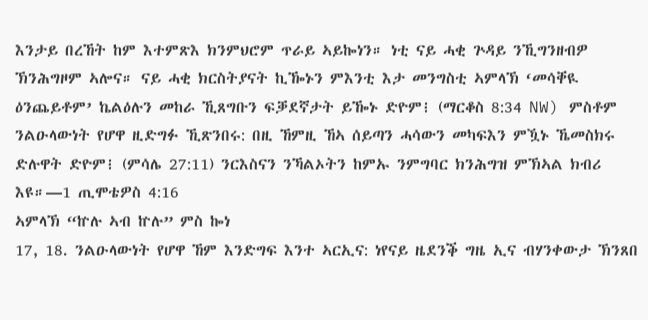እንታይ በረኸት ከም እተምጽእ ክንምህሮም ጥራይ ኣይኰነን። ነቲ ናይ ሓቂ ጕዳይ ንኺግንዘብዎ ኽንሕግዞም ኣሎና። ናይ ሓቂ ክርስትያናት ኪዀኑን ምእንቲ እታ መንግስቲ ኣምላኽ ‘መሳቐዪ ዕንጨይቶም’ ኬልዕሉን መከራ ኺጸግቡን ፍቓደኛታት ይዀኑ ድዮም፧ (ማርቆስ 8:34 NW) ምስቶም ንልዑላውነት የሆዋ ዚድግፉ ኺጽንበሩ: በዚ ኸምዚ ኸኣ ሰይጣን ሓሳውን መካፍእን ምዃኑ ኼመስክሩ ድሉዋት ድዮም፧ (ምሳሌ 27:11) ንርእስናን ንኻልኦትን ከምኡ ንምግባር ክንሕግዝ ምኽኣል ክብሪ እዩ።—1 ጢሞቴዎስ 4:16
ኣምላኽ “ኵሉ ኣብ ኵሉ” ምስ ኰነ
17, 18. ንልዑላውነት የሆዋ ኸም እንድግፍ እንተ ኣርኢና: ነየናይ ዜደንቕ ግዜ ኢና ብሃንቀውታ ኽንጸበ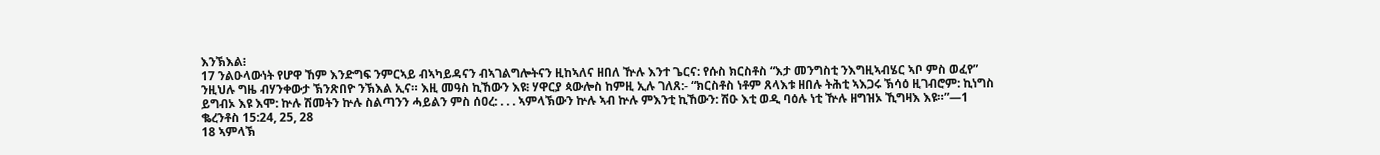እንኽእል፧
17 ንልዑላውነት የሆዋ ኸም እንድግፍ ንምርኣይ ብኣካይዳናን ብኣገልግሎትናን ዚከኣለና ዘበለ ዅሉ እንተ ጌርና: የሱስ ክርስቶስ “እታ መንግስቲ ንእግዚኣብሄር ኣቦ ምስ ወፈየ” ንዚህሉ ግዜ ብሃንቀውታ ኽንጽበዮ ንኽእል ኢና። እዚ መዓስ ኪኸውን እዩ፧ ሃዋርያ ጳውሎስ ከምዚ ኢሉ ገለጸ:- “ክርስቶስ ነቶም ጸላእቱ ዘበሉ ትሕቲ ኣእጋሩ ኽሳዕ ዚገብሮም: ኪነግስ ይግብኦ እዩ እሞ: ኵሉ ሽመትን ኵሉ ስልጣንን ሓይልን ምስ ሰዐረ: . . . ኣምላኽውን ኵሉ ኣብ ኵሉ ምእንቲ ኪኸውን: ሽዑ እቲ ወዲ ባዕሉ ነቲ ዅሉ ዘግዝኦ ኺግዛእ እዩ።”—1 ቈረንቶስ 15:24, 25, 28
18 ኣምላኽ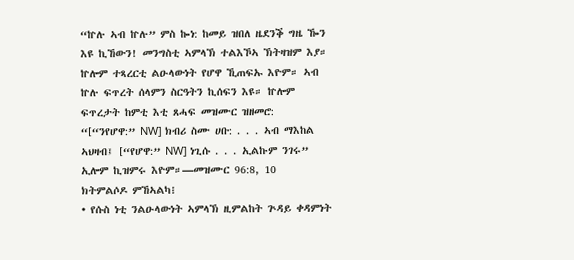“ኵሉ ኣብ ኵሉ” ምስ ኰነ: ከመይ ዝበለ ዜደንቕ ግዜ ዀን እዩ ኪኸውን! መንግስቲ ኣምላኽ ተልእኾኣ ኽትዛዝም እያ። ኵሎም ተጻረርቲ ልዑላውነት የሆዋ ኺጠፍኡ እዮም። ኣብ ኵሉ ፍጥረት ሰላምን ስርዓትን ኪሰፍን እዩ። ኵሎም ፍጥረታት ከምቲ እቲ ጸሓፍ መዝሙር ዝዘመሮ: “[“ንየሆዋ:” NW] ክብሪ ስሙ ሀቡ: . . . ኣብ ማእከል ኣህዛብ፤ [“የሆዋ:” NW] ነጊሱ . . . ኢልኩም ንገሩ” ኢሎም ኪዝምሩ እዮም።—መዝሙር 96:8, 10
ክትምልሶዶ ምኸኣልካ፧
• የሱስ ነቲ ንልዑላውነት ኣምላኽ ዚምልከት ጕዳይ ቀዳምነት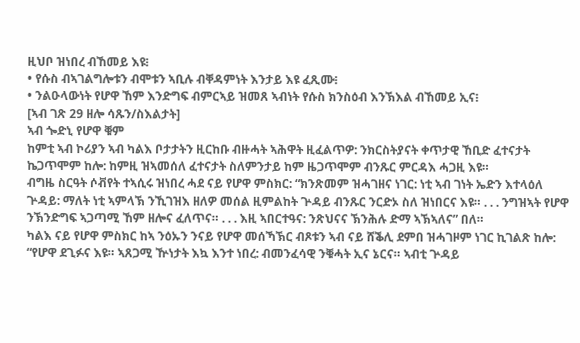ዚህቦ ዝነበረ ብኸመይ እዩ፧
• የሱስ ብኣገልግሎቱን ብሞቱን ኣቢሉ ብቐዳምነት እንታይ እዩ ፈጺሙ፧
• ንልዑላውነት የሆዋ ኸም እንድግፍ ብምርኣይ ዝመጸ ኣብነት የሱስ ክንስዕብ እንኽእል ብኸመይ ኢና፧
[ኣብ ገጽ 29 ዘሎ ሳጹን/ስእልታት]
ኣብ ጐድኒ የሆዋ ቑም
ከምቲ ኣብ ኮሪያን ኣብ ካልእ ቦታታትን ዚርከቡ ብዙሓት ኣሕዋት ዚፈልጥዎ: ንክርስትያናት ቀጥታዊ ኸቢድ ፈተናታት ኬጋጥሞም ከሎ: ከምዚ ዝኣመሰለ ፈተናታት ስለምንታይ ከም ዜጋጥሞም ብንጹር ምርዳእ ሓጋዚ እዩ።
ብግዜ ስርዓት ሶቭየት ተኣሲሩ ዝነበረ ሓደ ናይ የሆዋ ምስክር: “ክንጽመም ዝሓገዘና ነገር: ነቲ ኣብ ገነት ኤድን እተላዕለ ጕዳይ: ማለት ነቲ ኣምላኽ ንኺገዝእ ዘለዎ መሰል ዚምልከት ጕዳይ ብንጹር ንርድኦ ስለ ዝነበርና እዩ። . . . ንግዝኣት የሆዋ ንኽንድግፍ ኣጋጣሚ ኸም ዘሎና ፈለጥና። . . . እዚ ኣበርተዓና: ንጽህናና ኽንሕሉ ድማ ኣኽኣለና” በለ።
ካልእ ናይ የሆዋ ምስክር ከኣ ንዕኡን ንናይ የሆዋ መሰኻኽር ብጾቱን ኣብ ናይ ሸቕሊ ደምበ ዝሓገዞም ነገር ኪገልጽ ከሎ: “የሆዋ ደጊፉና እዩ። ኣጸጋሚ ዅነታት እኳ እንተ ነበረ: ብመንፈሳዊ ንቑሓት ኢና ኔርና። ኣብቲ ጕዳይ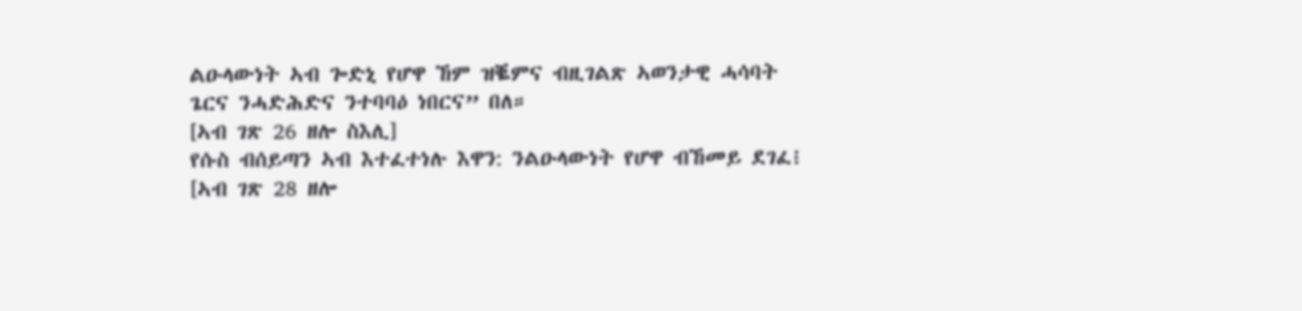ልዑላውነት ኣብ ጐድኒ የሆዋ ኸም ዝቘምና ብዚገልጽ ኣወንታዊ ሓሳባት ጌርና ንሓድሕድና ንተባባዕ ነበርና” በለ።
[ኣብ ገጽ 26 ዘሎ ስእሊ]
የሱስ ብሰይጣን ኣብ እተፈተነሉ እዋን: ንልዑላውነት የሆዋ ብኸመይ ደገፈ፧
[ኣብ ገጽ 28 ዘሎ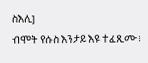ስእሊ]
ብሞት የሱስ እንታይ እዩ ተፈጺሙ፧